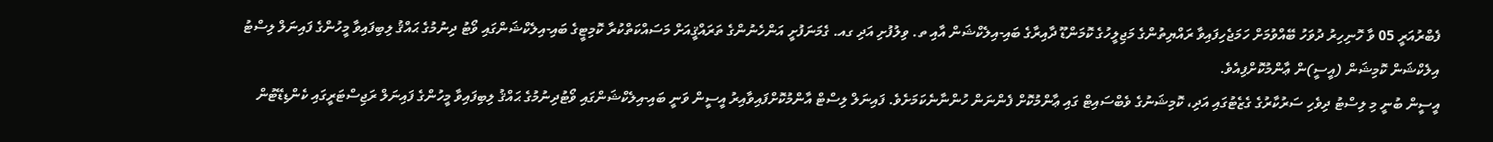ފެބްރުއަރީ 05 ވާ ހޮނިހިރު ދުވަހު ބޭއްވުމަށް ހަމަޖެހިފައިވާ ރައްޔިތުންގެ މަޖިލީހުގެ ކޮމަންޑޫ ދާއިރާގެ ބައި-އިލެކްޝަން އާއި ތ. ވިލުފުށި އަދި ގއ. ގެމަނަފުށީ އަންހެނުންގެ ތަރައްޤީއަށް މަސައްކަތްކުރާ ކޮމިޓީގެ ބައި-އިލެކްޝަންގައި ވޯޓު ދިނުމުގެ ޙައްޤު ލިބިފައިވާ މީހުންގެ ފައިނަލް ލިސްޓު އިލެކްޝަން ކޮމިޝަން (އީސީ)ން ޢާންމުކޮށްފިއެވެ.
އީސީން ބުނީ މި ލިސްޓު ދިވެހި ސަރުކާރުގެ ގެޒެޓުގައި އަދި، ކޮމިޝަނުގެ ވެބްސައިޓް ގައި ޢާންމުކޮށް ފެންނަން ހުންނާނެކަމަށެވެ. ފައިނަލް ލިސްޓް އާންމުކޮށްފައިވާއިރު އީސީން ވަނީ ބައި-އިލެކްޝަންގައި ވޯޓުދިނުމުގެ ޙައްޤު ލިބިފައިވާ މީހުންގެ ފައިނަލް ރަޖިސްޓަރީގައި ކެންޑިޑޭޓުން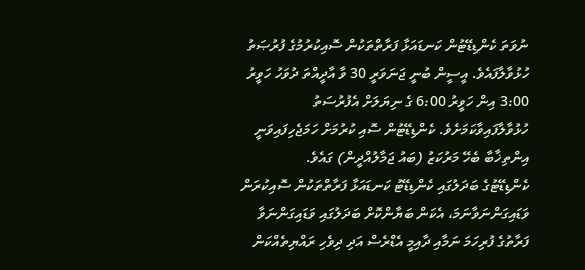ނުވަތަ ކެންޑިޑޭޓުން ކަނޑައަޅާ ފަރާތްތަކުން ސޮއިކުރުމުގެ ފުރުޞަތު ހުޅުވާލާފައެވެ. އީސީން ބުނީ ޖަނަވަރީ 30 ވާ އާދީއްތަ ދުވަހު ހަވީރު 3:00 އިން ހަވީރު 6:00 ގެ ނިޔަލަށް އެފުރުސަތު ހުޅުވާލާފައިވާކަމަށެވެ. ކެންޑިޑޭޓުން ސޮއި ކުރުމަށް ހަމަޖެހިފައިވަނީ އިންތިޚާބާ ބެހޭ މަރުކަޒު (ބައު ޖަމާލުއްދީން) ގައެވެ.
ކެންޑިޑޭޓުގެ ބަދަލުގައި ކެންޑިޑޭޓު ކަނޑައަޅާ ފަރާތްތަކުން ސޮއިކުރަން ވަޑައިގަންނަވާނަމަ، އެކަން ބަޔާންކޮށް ބަދަލުގައި ވަޑައިގަންނަވާ ފަރާތުގެ ފުރިހަމަ ނަމާއި ދާއިމީ އެޑްރެސް އަދި ދިވެހި ރައްޔިތެއްކަން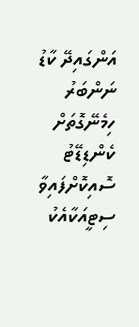އަންގައިދޭ ކާޑު ނަންބަރު ހިމެނޭގޮތަށް ކެންޑިޑޭޓު ސޮއިކޮށްފައިވާ ސިޓީއަކާއެކު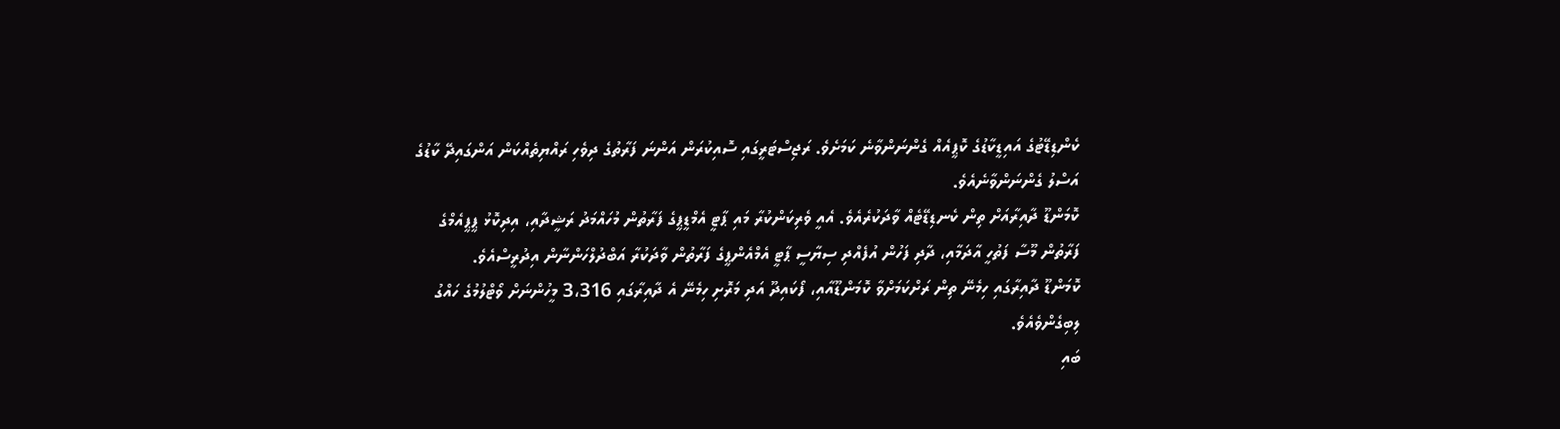ކެންޑިޑޭޓުގެ އައިޑީކާޑުގެ ކޮޕީއެއް ގެންނަންވާނެ ކަމަށެވެ. ރަޖިސްޓަރީގައި ސޮއިކުރަން އަންނަ ފަރާތުގެ ދިވެހި ރައްޔިތެއްކަން އަންގައިދޭ ކާޑުގެ އަސްލު ގެންނަންވާނެއެވެ.
ކޮމަންޑޫ ދާއިރާއަށް ތިން ކެނޑިޑޭޓެއް ވާދަކުރެއެވެ. އެއީ ވެރިކަންކުރާ މައި ޕާޓީ އެމްޑީޕީގެ ފަރާތުން މުހައްމަދު ރަޝީދާއި، އިދިކޮޅު ޕީޕީއެމްގެ ފަރާތުން މޫސާ ފަތުހީ އާދަމާއި، ދާދި ފަހުން އުފެއްދި ސިޔާސީ ޕާޓީ އެމްއެންޕީގެ ފަރާތުން ވާދަކުރާ އަބްދުލްހަންނާން އިދުރީސްއެވެ.
ކޮމަންޑޫ ދާއިރާގައި ހިމެނޭ ތިން ރަށްކަމަށްވާ ކޮމަންޑޫއާއި، ފޯކައިދޫ އަދި މަރޮށި ހިމެނޭ އެ ދާއިރާގައި 3،316 މީހުންނަށް ވޯޓްލުމުގެ ހައްގު ލިބިގެންވެއެވެ.
ބައި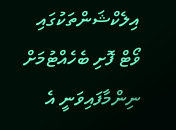އިލެކްޝަންތަކުގައި ވޯޓް ފޮށި ބެހެއްޓުމަށް ނިންމާފައިވަނީ އެ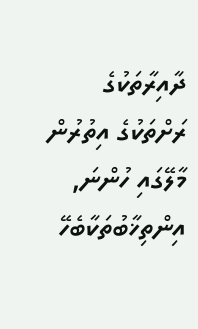ދާއިރާތަކުގެ ރަށްތަކުގެ އިތުރުން މާލޭގައި ހުންނަ, އިންތިޚާބުތަކާބެހޭ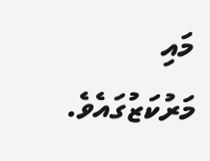މައި މަރުކަޒުގައެވެ.